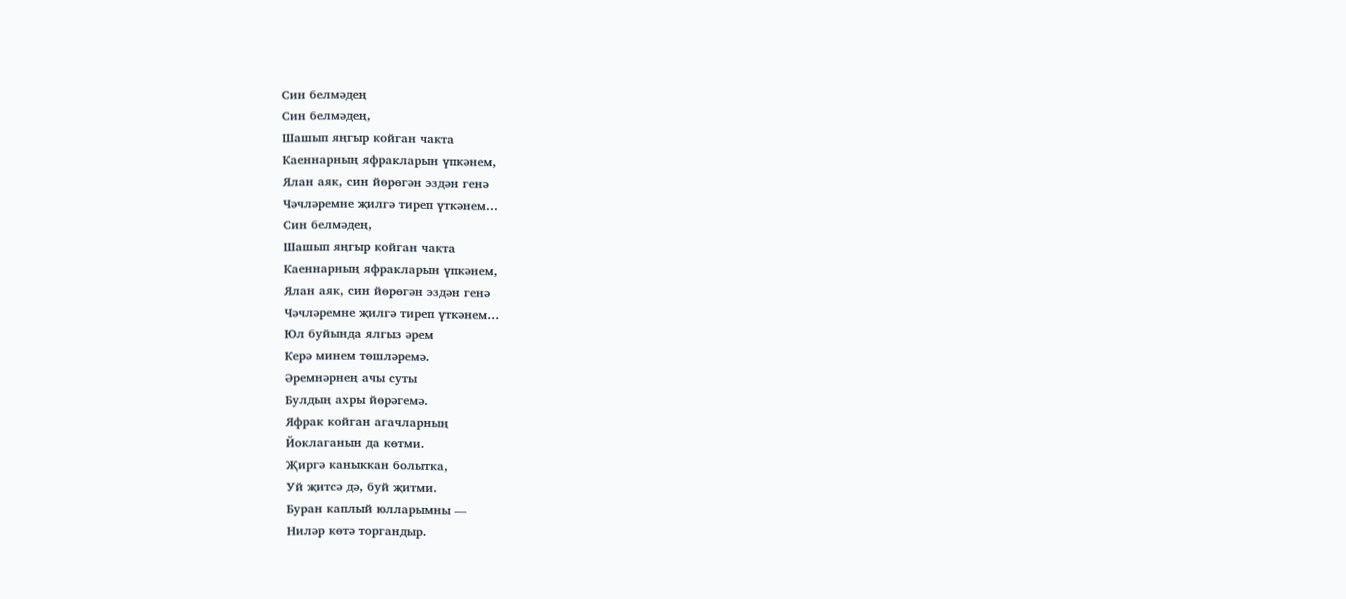Син белмәдең
Син белмәдең,
Шашып яңгыр койган чакта
Каеннарның яфракларын үпкәнем,
Ялан аяк, син йөрөгән эздән генә
Чәчләремне җилгә тиреп үткәнем…
Син белмәдең,
Шашып яңгыр койган чакта
Каеннарның яфракларын үпкәнем,
Ялан аяк, син йөрөгән эздән генә
Чәчләремне җилгә тиреп үткәнем…
Юл буйында ялгыз әрем
Керә минем төшләремә.
Әремнәрнең ачы суты
Булдың ахры йөрәгемә.
Яфрак койган агачларның
Йоклаганын да көтми.
Җиргә каныккан болытка,
Уй җитсә дә, буй җитми.
Буран каплый юлларымны —
Ниләр көтә торгандыр.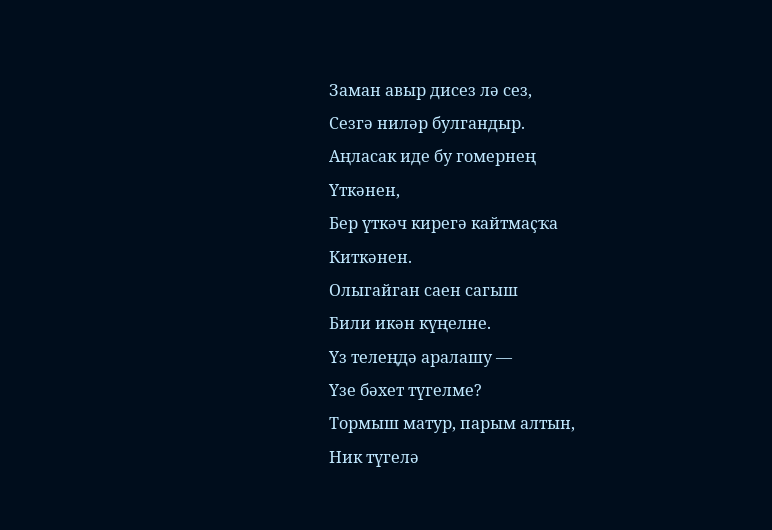Заман авыр дисез лә сез,
Сезгә ниләр булгандыр.
Аңласак иде бу гомернең
Үткәнен,
Бер үткәч кирегә кайтмаҫҡа
Киткәнен.
Олыгайган саен сагыш
Били икән күңелне.
Үз телеңдә аралашу —
Үзе бәхет түгелме?
Тормыш матур, парым алтын,
Ник түгелә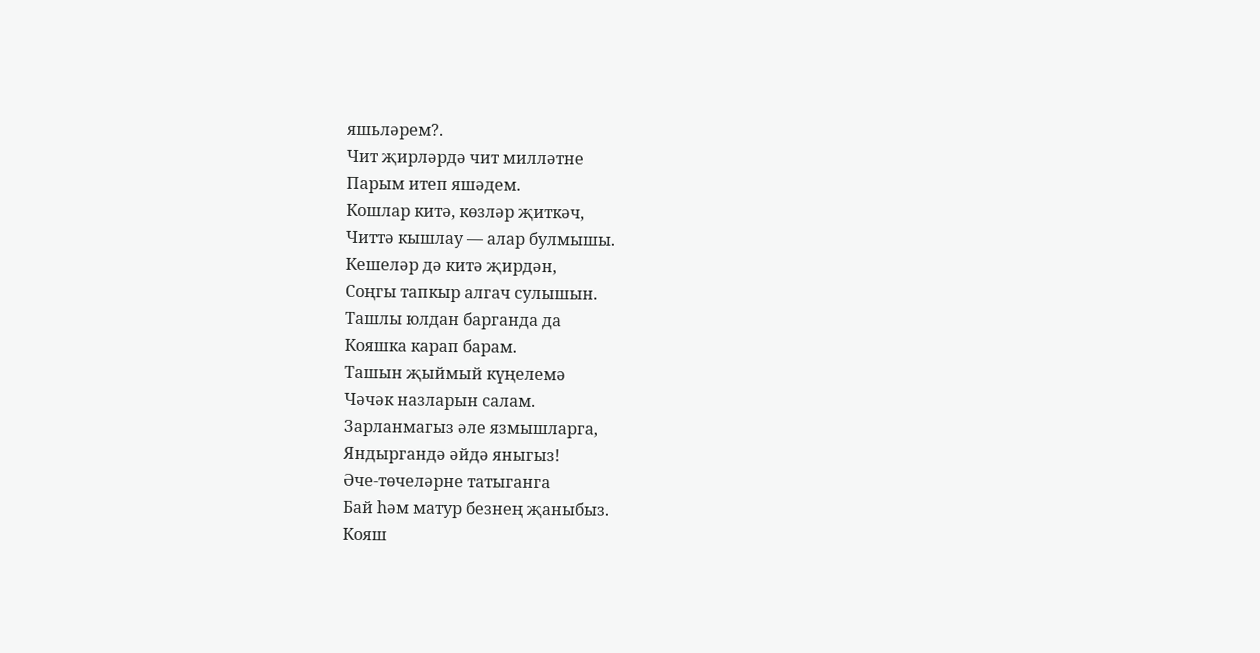яшьләрем?.
Чит җирләрдә чит милләтне
Парым итеп яшәдем.
Кошлар китә, көзләр җиткәч,
Читтә кышлау — алар булмышы.
Кешеләр дә китә җирдән,
Соңгы тапкыр алгач сулышын.
Ташлы юлдан барганда да
Кояшка карап барам.
Ташын җыймый күңелемә
Чәчәк назларын салам.
Зарланмагыз әле язмышларга,
Яндыргандә әйдә яныгыз!
Әче-төчеләрне татыганга
Бай һәм матур безнең җаныбыз.
Кояш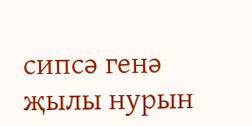сипсә генә җылы нурын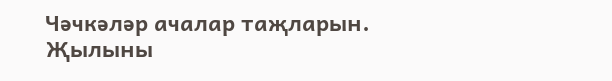Чәчкәләр ачалар таҗларын.
Җылыны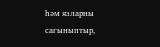һәм язларны сагыныптыр,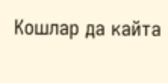Кошлар да кайта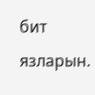бит язларын.